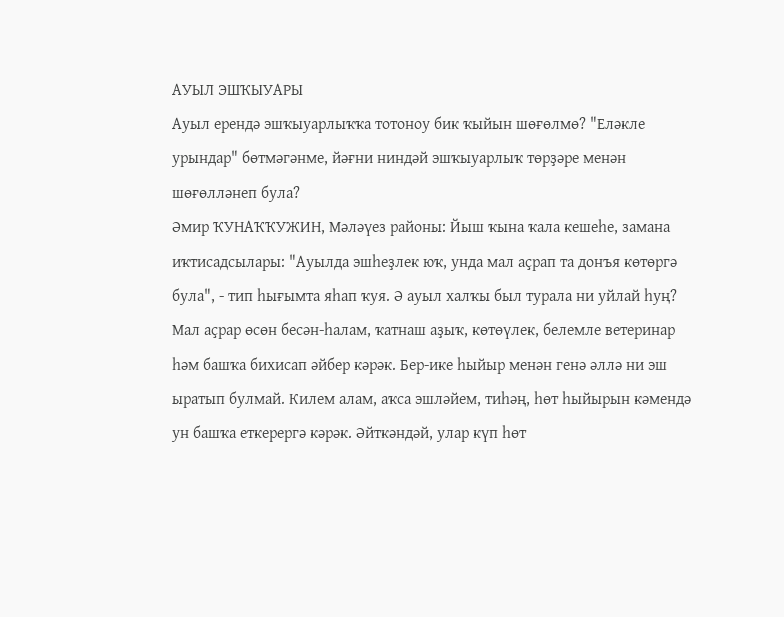АУЫЛ ЭШҠЫУАРЫ
Ауыл ерендә эшҡыуарлыҡҡа тотоноу бик ҡыйын шөғөлмө? "Еләкле урындар" бөтмәгәнме, йәғни ниндәй эшҡыуарлыҡ төрҙәре менән шөғөлләнеп була?
Әмир ҠУНАҠҠУЖИН, Мәләүез районы: Йыш ҡына ҡала кешеһе, замана иҡтисадсылары: "Ауылда эшһеҙлек юҡ, унда мал аҫрап та донъя көтөргә була", - тип һығымта яһап ҡуя. Ә ауыл халҡы был турала ни уйлай һуң?
Мал аҫрар өсөн бесән-һалам, ҡатнаш аҙыҡ, көтөүлек, белемле ветеринар һәм башҡа бихисап әйбер кәрәк. Бер-ике һыйыр менән генә әллә ни эш ыратып булмай. Килем алам, аҡса эшләйем, тиһәң, һөт һыйырын кәмендә ун башҡа еткерергә кәрәк. Әйткәндәй, улар күп һөт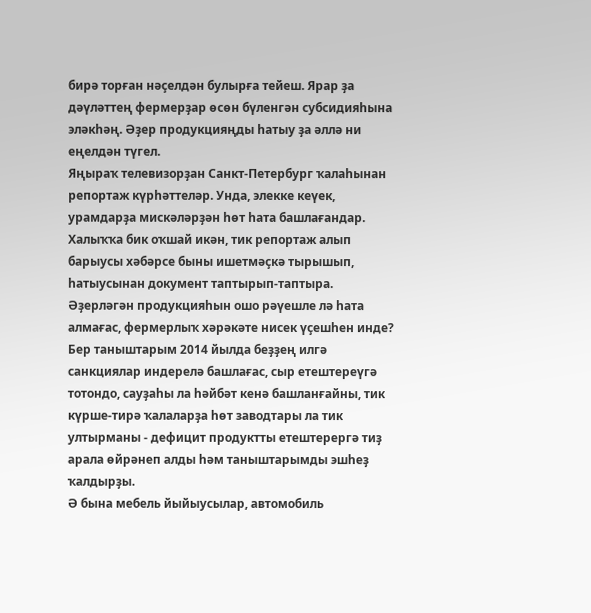бирә торған нәҫелдән булырға тейеш. Ярар ҙа дәүләттең фермерҙар өсөн бүленгән субсидияһына эләкһәң. Әҙер продукцияңды һатыу ҙа әллә ни еңелдән түгел.
Яңыраҡ телевизорҙан Санкт-Петербург ҡалаһынан репортаж күрһәттеләр. Унда, элекке кеүек, урамдарҙа мискәләрҙән һөт һата башлағандар. Халыҡҡа бик оҡшай икән, тик репортаж алып барыусы хәбәрсе быны ишетмәҫкә тырышып, һатыусынан документ таптырып-таптыра. Әҙерләгән продукцияһын ошо рәүешле лә һата алмағас, фермерлыҡ хәрәкәте нисек үҫешһен инде?
Бер таныштарым 2014 йылда беҙҙең илгә санкциялар индерелә башлағас, сыр етештереүгә тотондо, сауҙаһы ла һәйбәт кенә башланғайны, тик күрше-тирә ҡалаларҙа һөт заводтары ла тик ултырманы - дефицит продуктты етештерергә тиҙ арала өйрәнеп алды һәм таныштарымды эшһеҙ ҡалдырҙы.
Ә бына мебель йыйыусылар, автомобиль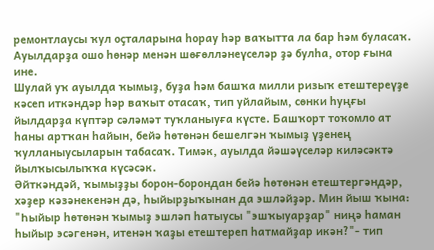ремонтлаусы ҡул оҫталарына һорау һәр ваҡытта ла бар һәм буласаҡ. Ауылдарҙа ошо һөнәр менән шөғөлләнеүселәр ҙә булһа, отор ғына ине.
Шулай уҡ ауылда ҡымыҙ, буҙа һәм башҡа милли ризыҡ етештереүҙе кәсеп иткәндәр һәр ваҡыт отасаҡ, тип уйлайым, сөнки һуңғы йылдарҙа күптәр сәләмәт туҡланыуға күсте. Башҡорт тоҡомло ат һаны артҡан һайын, бейә һөтөнән бешелгән ҡымыҙ үҙенең ҡулланыусыларын табасаҡ. Тимәк, ауылда йәшәүселәр киләсәктә йылҡысылыҡҡа күсәсәк.
Әйткәндәй, ҡымыҙҙы борон-борондан бейә һөтөнән етештергәндәр, хәҙер кәзәнекенән дә, һыйырҙыҡынан да эшләйҙәр. Мин йыш ҡына: "Һыйыр һөтөнән ҡымыҙ эшләп һатыусы "эшҡыуарҙар" ниңә һаман һыйыр эсәгенән, итенән ҡаҙы етештереп һатмайҙар икән?"- тип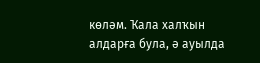көләм. Ҡала халҡын алдарға була, ә ауылда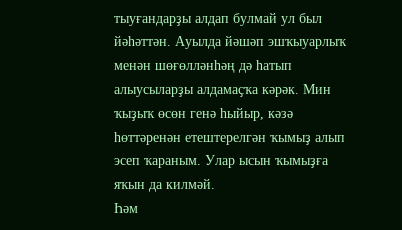тыуғандарҙы алдап булмай ул был йәһәттән. Ауылда йәшәп эшҡыуарлыҡ менән шөғөлләнһәң дә һатып алыусыларҙы алдамаҫҡа кәрәк. Мин ҡыҙыҡ өсөн генә һыйыр, кәзә һөттәренән етештерелгән ҡымыҙ алып эсеп ҡараным. Улар ысын ҡымыҙға яҡын да килмәй.
Һәм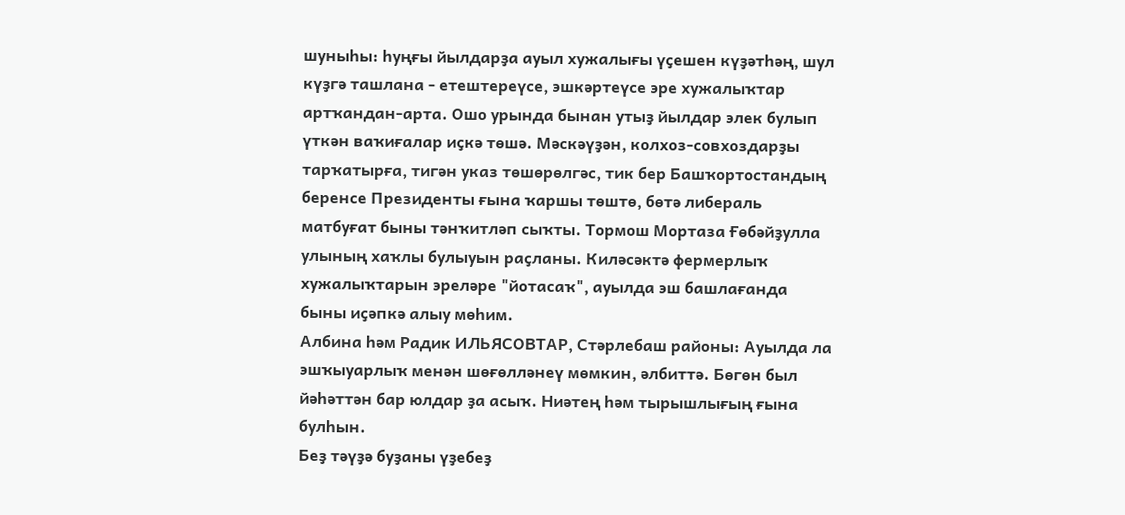шуныһы: һуңғы йылдарҙа ауыл хужалығы үҫешен күҙәтһәң, шул күҙгә ташлана - етештереүсе, эшкәртеүсе эре хужалыҡтар артҡандан-арта. Ошо урында бынан утыҙ йылдар элек булып үткән ваҡиғалар иҫкә төшә. Мәскәүҙән, колхоз-совхоздарҙы тарҡатырға, тигән указ төшөрөлгәс, тик бер Башҡортостандың беренсе Президенты ғына ҡаршы төштө, бөтә либераль матбуғат быны тәнҡитләп сыҡты. Тормош Мортаза Ғөбәйҙулла улының хаҡлы булыуын раҫланы. Киләсәктә фермерлыҡ хужалыҡтарын эреләре "йотасаҡ", ауылда эш башлағанда быны иҫәпкә алыу мөһим.
Албина һәм Радик ИЛЬЯСОВТАР, Стәрлебаш районы: Ауылда ла эшҡыуарлыҡ менән шөғөлләнеү мөмкин, әлбиттә. Бөгөн был йәһәттән бар юлдар ҙа асыҡ. Ниәтең һәм тырышлығың ғына булһын.
Беҙ тәүҙә буҙаны үҙебеҙ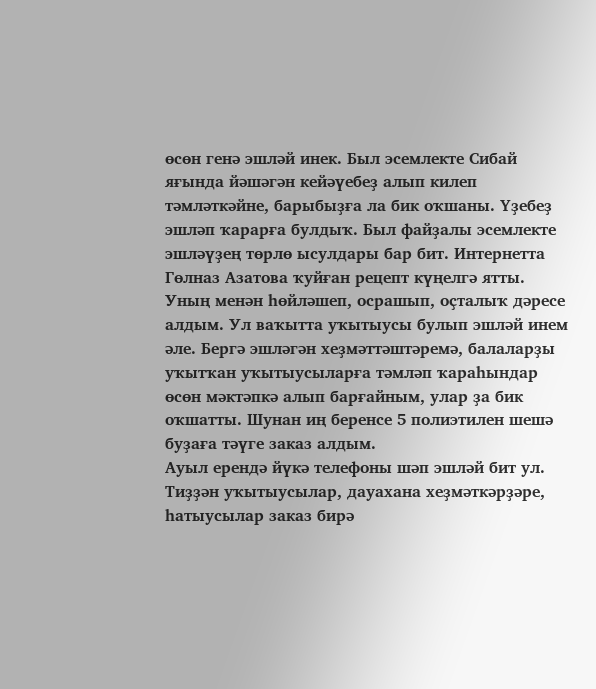өсөн генә эшләй инек. Был эсемлекте Сибай яғында йәшәгән кейәүебеҙ алып килеп тәмләткәйне, барыбыҙға ла бик оҡшаны. Үҙебеҙ эшләп ҡарарға булдыҡ. Был файҙалы эсемлекте эшләүҙең төрлө ысулдары бар бит. Интернетта Гөлназ Азатова ҡуйған рецепт күңелгә ятты. Уның менән һөйләшеп, осрашып, оҫталыҡ дәресе алдым. Ул ваҡытта уҡытыусы булып эшләй инем әле. Бергә эшләгән хеҙмәттәштәремә, балаларҙы уҡытҡан уҡытыусыларға тәмләп ҡараһындар өсөн мәктәпкә алып барғайным, улар ҙа бик оҡшатты. Шунан иң беренсе 5 полиэтилен шешә буҙаға тәүге заказ алдым.
Ауыл ерендә йүкә телефоны шәп эшләй бит ул. Тиҙҙән уҡытыусылар, дауахана хеҙмәткәрҙәре, һатыусылар заказ бирә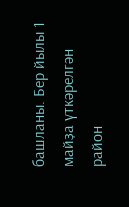башланы. Бер йылы 1 майҙа үткәрелгән район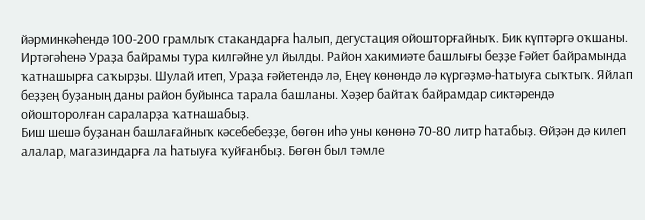йәрминкәһендә 100-200 грамлыҡ стакандарға һалып, дегустация ойошторғайныҡ. Бик күптәргә оҡшаны. Иртәгәһенә Ураҙа байрамы тура килгәйне ул йылды. Район хакимиәте башлығы беҙҙе Ғәйет байрамында ҡатнашырға саҡырҙы. Шулай итеп, Ураҙа ғәйетендә лә, Еңеү көнөндә лә күргәҙмә-һатыуға сыҡтыҡ. Яйлап беҙҙең буҙаның даны район буйынса тарала башланы. Хәҙер байтаҡ байрамдар сиктәрендә ойошторолған сараларҙа ҡатнашабыҙ.
Биш шешә буҙанан башлағайныҡ кәсебебеҙҙе, бөгөн иһә уны көнөнә 70-80 литр һатабыҙ. Өйҙән дә килеп алалар, магазиндарға ла һатыуға ҡуйғанбыҙ. Бөгөн был тәмле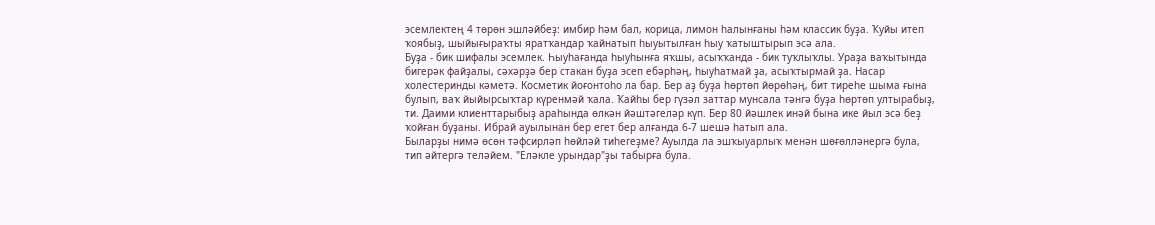эсемлектең 4 төрөн эшләйбеҙ: имбир һәм бал, корица, лимон һалынғаны һәм классик буҙа. Ҡуйы итеп ҡоябыҙ, шыйығыраҡты яратҡандар ҡайнатып һыуытылған һыу ҡатыштырып эсә ала.
Буҙа - бик шифалы эсемлек. Һыуһағанда һыуһынға яҡшы, асыҡҡанда - бик туҡлыҡлы. Ураҙа ваҡытында бигерәк файҙалы, сәхәрҙә бер стакан буҙа эсеп ебәрһәң, һыуһатмай ҙа, асыҡтырмай ҙа. Насар холестеринды кәметә. Косметик йоғонтоһо ла бар. Бер аҙ буҙа һөртөп йөрөһәң, бит тиреһе шыма ғына булып, ваҡ йыйырсыҡтар күренмәй ҡала. Ҡайһы бер гүзәл заттар мунсала тәнгә буҙа һөртөп ултырабыҙ, ти. Даими клиенттарыбыҙ араһында өлкән йәштәгеләр күп. Бер 80 йәшлек инәй бына ике йыл эсә беҙ ҡойған буҙаны. Ибрай ауылынан бер егет бер алғанда 6-7 шешә һатып ала.
Быларҙы нимә өсөн тәфсирләп һөйләй тиһегеҙме? Ауылда ла эшҡыуарлыҡ менән шөғөлләнергә була, тип әйтергә теләйем. "Еләкле урындар"ҙы табырға була.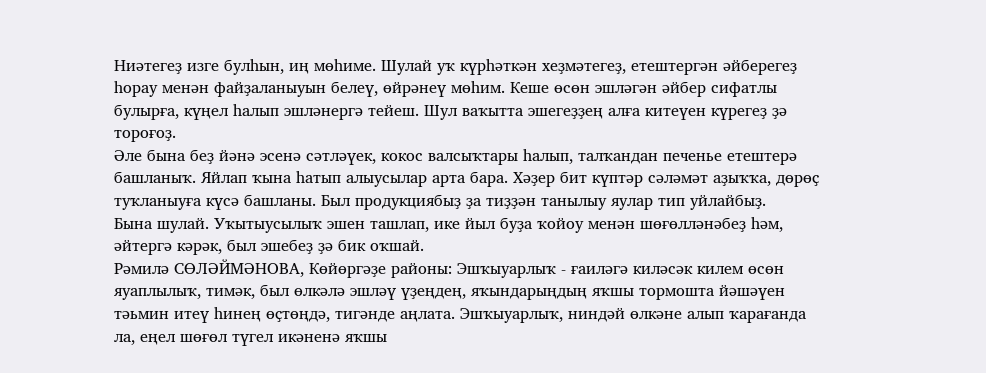Ниәтегеҙ изге булһын, иң мөһиме. Шулай уҡ күрһәткән хеҙмәтегеҙ, етештергән әйберегеҙ һорау менән файҙаланыуын белеү, өйрәнеү мөһим. Кеше өсөн эшләгән әйбер сифатлы булырға, күңел һалып эшләнергә тейеш. Шул ваҡытта эшегеҙҙең алға китеүен күрегеҙ ҙә тороғоҙ.
Әле бына беҙ йәнә эсенә сәтләүек, кокос валсыҡтары һалып, талҡандан печенье етештерә башланыҡ. Яйлап ҡына һатып алыусылар арта бара. Хәҙер бит күптәр сәләмәт аҙыҡҡа, дөрөҫ туҡланыуға күсә башланы. Был продукциябыҙ ҙа тиҙҙән танылыу яулар тип уйлайбыҙ.
Бына шулай. Уҡытыусылыҡ эшен ташлап, ике йыл буҙа ҡойоу менән шөғөлләнәбеҙ һәм, әйтергә кәрәк, был эшебеҙ ҙә бик оҡшай.
Рәмилә СӨЛӘЙМӘНОВА, Көйөргәҙе районы: Эшҡыуарлыҡ - ғаиләгә киләсәк килем өсөн яуаплылыҡ, тимәк, был өлкәлә эшләү үҙеңдең, яҡындарыңдың яҡшы тормошта йәшәүен тәьмин итеү һинең өҫтөңдә, тигәнде аңлата. Эшҡыуарлыҡ, ниндәй өлкәне алып ҡарағанда ла, еңел шөғөл түгел икәненә яҡшы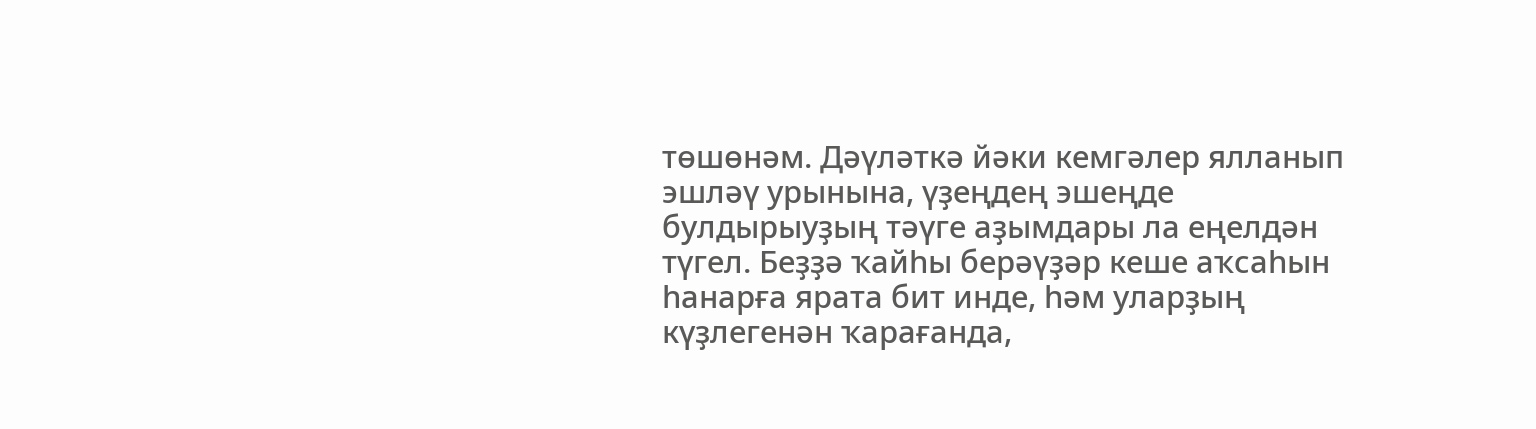төшөнәм. Дәүләткә йәки кемгәлер ялланып эшләү урынына, үҙеңдең эшеңде булдырыуҙың тәүге аҙымдары ла еңелдән түгел. Беҙҙә ҡайһы берәүҙәр кеше аҡсаһын һанарға ярата бит инде, һәм уларҙың күҙлегенән ҡарағанда,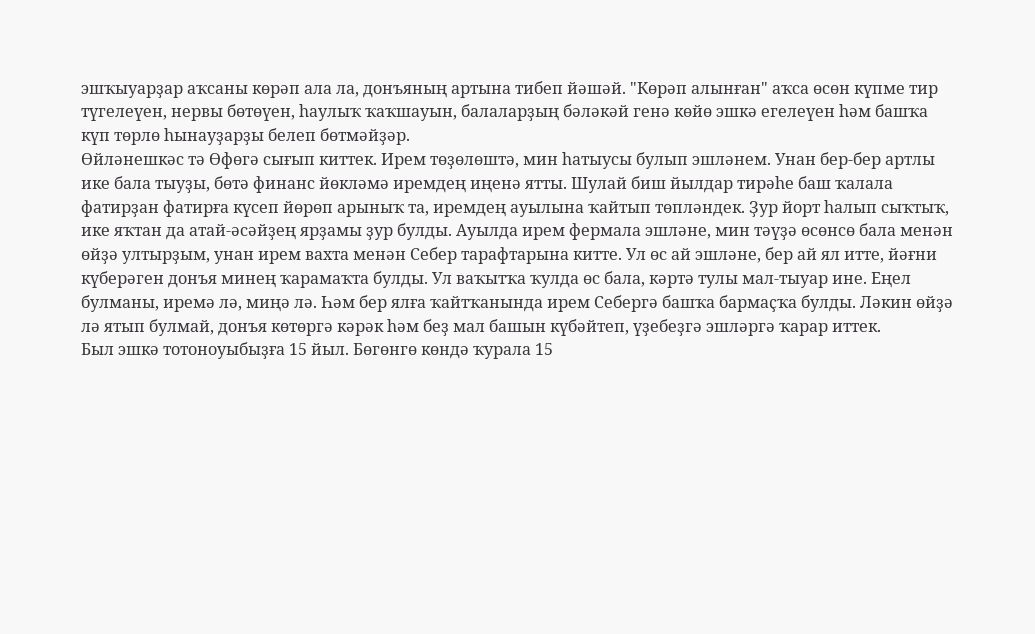эшҡыуарҙар аҡсаны көрәп ала ла, донъяның артына тибеп йәшәй. "Көрәп алынған" аҡса өсөн күпме тир түгелеүен, нервы бөтөүен, һаулыҡ ҡаҡшауын, балаларҙың бәләкәй генә көйө эшкә егелеүен һәм башҡа күп төрлө һынауҙарҙы белеп бөтмәйҙәр.
Өйләнешкәс тә Өфөгә сығып киттек. Ирем төҙөлөштә, мин һатыусы булып эшләнем. Унан бер-бер артлы ике бала тыуҙы, бөтә финанс йөкләмә иремдең иңенә ятты. Шулай биш йылдар тирәһе баш ҡалала фатирҙан фатирға күсеп йөрөп арыныҡ та, иремдең ауылына ҡайтып төпләндек. Ҙур йорт һалып сыҡтыҡ, ике яҡтан да атай-әсәйҙең ярҙамы ҙур булды. Ауылда ирем фермала эшләне, мин тәүҙә өсөнсө бала менән өйҙә ултырҙым, унан ирем вахта менән Себер тарафтарына китте. Ул өс ай эшләне, бер ай ял итте, йәғни күберәген донъя минең ҡарамаҡта булды. Ул ваҡытҡа ҡулда өс бала, кәртә тулы мал-тыуар ине. Еңел булманы, иремә лә, миңә лә. Һәм бер ялға ҡайтҡанында ирем Себергә башҡа бармаҫҡа булды. Ләкин өйҙә лә ятып булмай, донъя көтөргә кәрәк һәм беҙ мал башын күбәйтеп, үҙебеҙгә эшләргә ҡарар иттек.
Был эшкә тотоноуыбыҙға 15 йыл. Бөгөнгө көндә ҡурала 15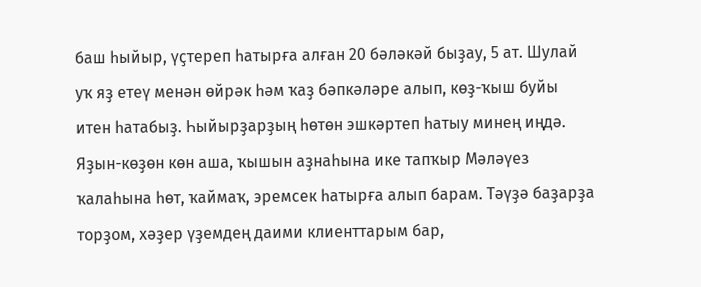баш һыйыр, үҫтереп һатырға алған 20 бәләкәй быҙау, 5 ат. Шулай уҡ яҙ етеү менән өйрәк һәм ҡаҙ бәпкәләре алып, көҙ-ҡыш буйы итен һатабыҙ. Һыйырҙарҙың һөтөн эшкәртеп һатыу минең иңдә. Яҙын-көҙөн көн аша, ҡышын аҙнаһына ике тапҡыр Мәләүез ҡалаһына һөт, ҡаймаҡ, эремсек һатырға алып барам. Тәүҙә баҙарҙа торҙом, хәҙер үҙемдең даими клиенттарым бар,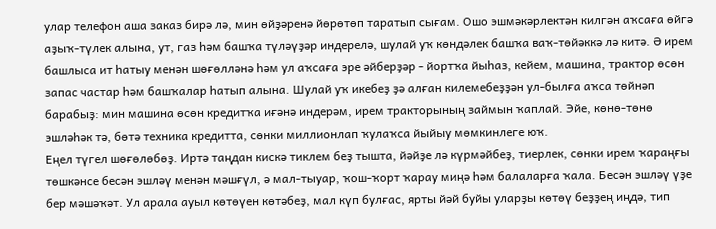улар телефон аша заказ бирә лә, мин өйҙәренә йөрөтөп таратып сығам. Ошо эшмәкәрлектән килгән аҡсаға өйгә аҙыҡ-түлек алына, ут, газ һәм башҡа түләүҙәр индерелә, шулай уҡ көндәлек башҡа ваҡ-төйәккә лә китә. Ә ирем башлыса ит һатыу менән шөғөлләнә һәм ул аҡсаға эре әйберҙәр - йортҡа йыһаз, кейем, машина, трактор өсөн запас частар һәм башҡалар һатып алына. Шулай уҡ икебеҙ ҙә алған килемебеҙҙән ул-былға аҡса төйнәп барабыҙ: мин машина өсөн кредитҡа иғәнә индерәм, ирем тракторының займын ҡаплай. Эйе, көнө-төнө эшләһәк тә, бөтә техника кредитта, сөнки миллионлап ҡулаҡса йыйыу мөмкинлеге юҡ.
Еңел түгел шөғөлөбөҙ. Иртә таңдан кискә тиклем беҙ тышта, йәйҙе лә күрмәйбеҙ, тиерлек, сөнки ирем ҡараңғы төшкәнсе бесән эшләү менән мәшғүл, ә мал-тыуар, ҡош-ҡорт ҡарау миңә һәм балаларға ҡала. Бесән эшләү үҙе бер мәшәҡәт. Ул арала ауыл көтөүен көтәбеҙ, мал күп булғас, ярты йәй буйы уларҙы көтөү беҙҙең иңдә, тип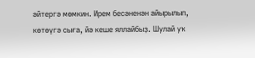әйтергә мөмкин. Ирем бесәненән айырылып, көтөүгә сыға, йә кеше яллайбыҙ. Шулай уҡ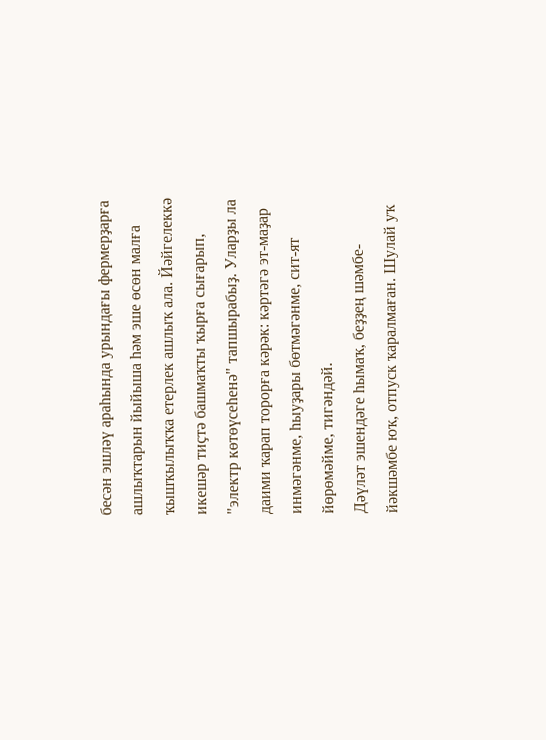бесән эшләү араһында урындағы фермерҙарға ашлыҡтарын йыйыша һәм эше өсөн малға ҡышҡылыҡҡа етерлек ашлыҡ ала. Йәйгелеккә икешәр тиҫтә башмаҡты ҡырға сығарып, "электр көтөүсеһенә" тапшырабыҙ. Уларҙы ла даими ҡарап торорға кәрәк: кәртәгә эт-маҙар инмәгәнме, һыуҙары бөтмәгәнме, сит-ят йөрөмәйме, тигәндәй.
Дәүләт эшендәге һымаҡ, беҙҙең шәмбе-йәкшәмбе юҡ, отпуск ҡаралмаған. Шулай уҡ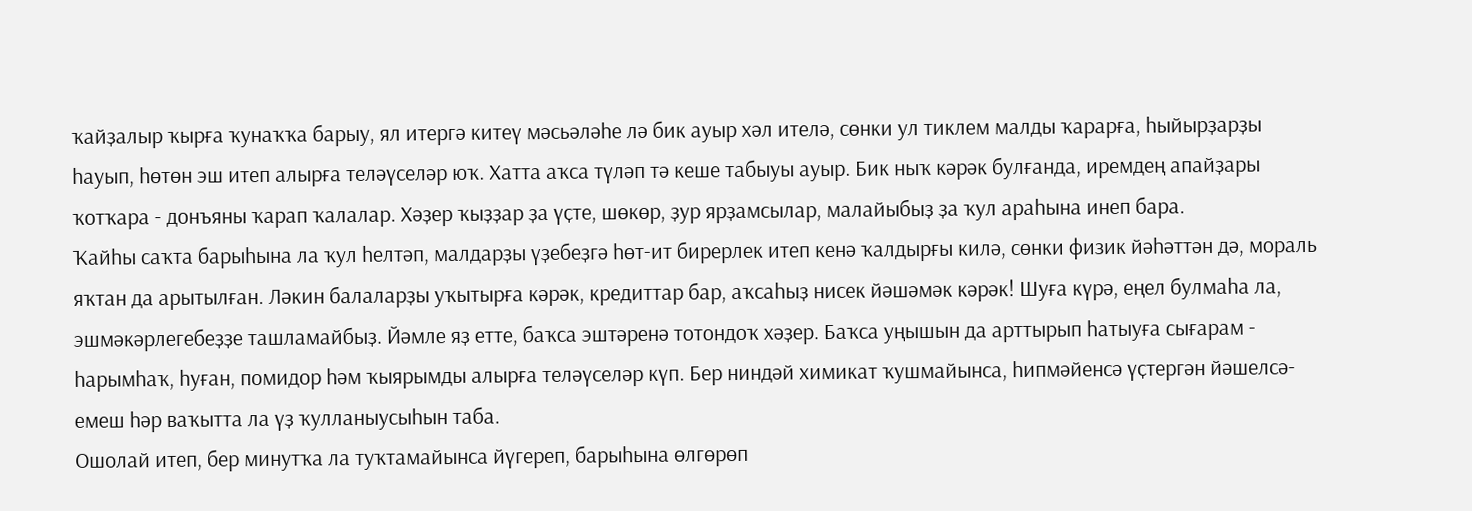ҡайҙалыр ҡырға ҡунаҡҡа барыу, ял итергә китеү мәсьәләһе лә бик ауыр хәл ителә, сөнки ул тиклем малды ҡарарға, һыйырҙарҙы һауып, һөтөн эш итеп алырға теләүселәр юҡ. Хатта аҡса түләп тә кеше табыуы ауыр. Бик ныҡ кәрәк булғанда, иремдең апайҙары ҡотҡара - донъяны ҡарап ҡалалар. Хәҙер ҡыҙҙар ҙа үҫте, шөкөр, ҙур ярҙамсылар, малайыбыҙ ҙа ҡул араһына инеп бара.
Ҡайһы саҡта барыһына ла ҡул һелтәп, малдарҙы үҙебеҙгә һөт-ит бирерлек итеп кенә ҡалдырғы килә, сөнки физик йәһәттән дә, мораль яҡтан да арытылған. Ләкин балаларҙы уҡытырға кәрәк, кредиттар бар, аҡсаһыҙ нисек йәшәмәк кәрәк! Шуға күрә, еңел булмаһа ла, эшмәкәрлегебеҙҙе ташламайбыҙ. Йәмле яҙ етте, баҡса эштәренә тотондоҡ хәҙер. Баҡса уңышын да арттырып һатыуға сығарам - һарымһаҡ, һуған, помидор һәм ҡыярымды алырға теләүселәр күп. Бер ниндәй химикат ҡушмайынса, һипмәйенсә үҫтергән йәшелсә-емеш һәр ваҡытта ла үҙ ҡулланыусыһын таба.
Ошолай итеп, бер минутҡа ла туҡтамайынса йүгереп, барыһына өлгөрөп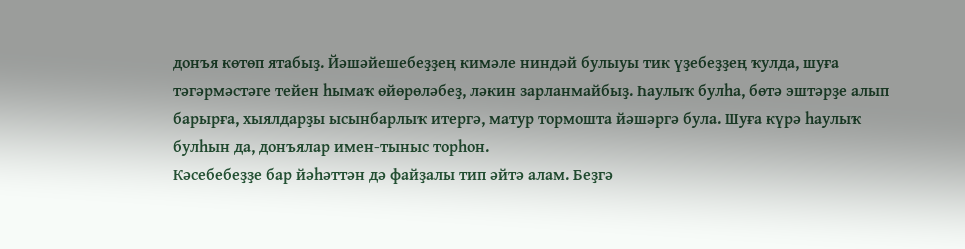донъя көтөп ятабыҙ. Йәшәйешебеҙҙең кимәле ниндәй булыуы тик үҙебеҙҙең ҡулда, шуға тәгәрмәстәге тейен һымаҡ өйөрөләбеҙ, ләкин зарланмайбыҙ. Һаулыҡ булһа, бөтә эштәрҙе алып барырға, хыялдарҙы ысынбарлыҡ итергә, матур тормошта йәшәргә була. Шуға күрә һаулыҡ булһын да, донъялар имен-тыныс торһон.
Кәсебебеҙҙе бар йәһәттән дә файҙалы тип әйтә алам. Беҙгә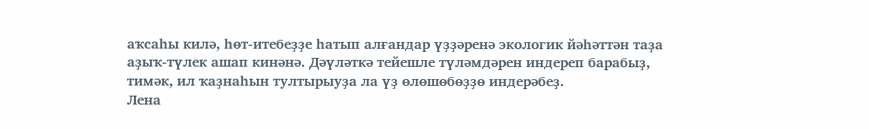аҡсаһы килә, һөт-итебеҙҙе һатып алғандар үҙҙәренә экологик йәһәттән таҙа аҙыҡ-түлек ашап кинәнә. Дәүләткә тейешле түләмдәрен индереп барабыҙ, тимәк, ил ҡаҙнаһын тултырыуҙа ла үҙ өлөшөбөҙҙө индерәбеҙ.
Лена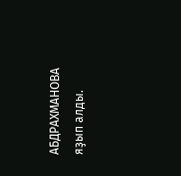АБДРАХМАНОВА яҙып алды.